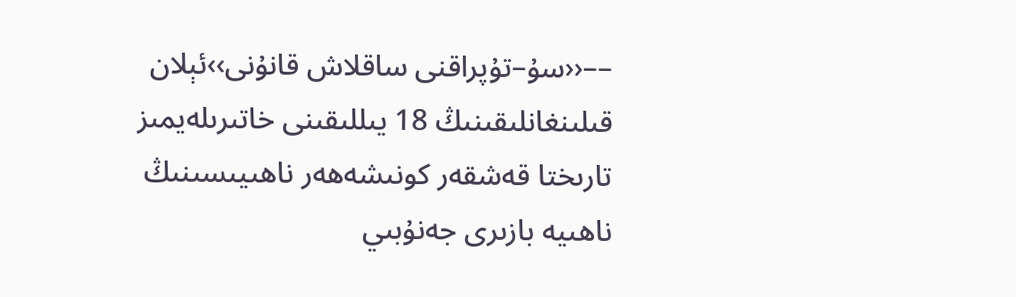––‹‹سۇ–تۇپراقنى ساقلاش قانۇنى››ئېلان قىلىنغانلىقىنىڭ 18 يىللىقىنى خاتىرىلەيمىز
تارىختا قەشقەر كونىشەھەر ناھىيىسىنىڭ ناھىيە بازىرى جەنۇبىي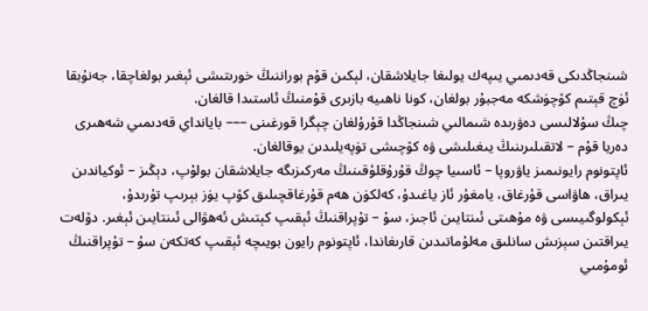شىنجاڭدىكى قەدىمىي يىپەك يولىغا جايلاشقان، لېكىن قۇم بوراننىڭ خورىتىشى ئېغىر بولغاچقا، جەنۇبقا ئۈچ قېتىم كۆچۈشكە مەجبۇر بولغان، كونا ناھىيە بازىرى قۇمنىڭ ئاستىدا قالغان.
چىڭ سۇلالىسى دەۋرىدە شىمالىي شىنجاڭدا قۇرۇلغان چېگرا قورغىنى ––– بايانداي قەدىمىي شەھىرى دەريا قۇم – لاتقىلىرىنىڭ يىغىلىشى ۋە كۆچىشى تۈپەيلىدىن يوقالغان.
ئاپتونوم رايونىمىز ياۋروپا – ئاسىيا چوڭ قۇرۇقلۇقىنىڭ مەركىزىگە جايلاشقان بولۇپ، دېڭىز – ئوكياندىن يىراق، ھاۋاسى قۇرغاق، يامغۇر ئاز ياغىدۇ، كەلكۈن ھەم قۇرغاقچىلىق كۆپ يۈز بېرىپ تۇرىدۇ، ئېكولوگىيىسى ۋە مۇھىتى ئىنتايىن ئاجىز، سۇ – تۇپراقنىڭ ئېقىپ كېتىش ئەھۋالى ئىنتايىن ئېغىر. دۆلەت يىراقتىن سېزىش سانلىق مەلۇماتىدىن قارىغاندا، ئاپتونوم رايون بويىچە ئېقىپ كەتكەن سۇ – تۇپراقنىڭ ئومۇمىي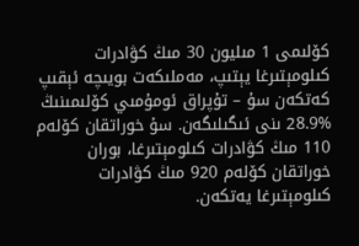كۆلىمى 1 مىليون 30 مىڭ كۋادرات كىلومېتىرغا يېتىپ، مەملىكەت بويىچە ئېقىپ كەتكەن سۇ – تۇپراق ئومۇمىي كۆلىمىنىڭ %28.9 ىنى ئىگىلىگەن. سۇ خوراتقان كۆلەم 110 مىڭ كۋادرات كىلومېتىرغا، بوران خوراتقان كۆلەم 920 مىڭ كۋادرات كىلومېتىرغا يەتكەن.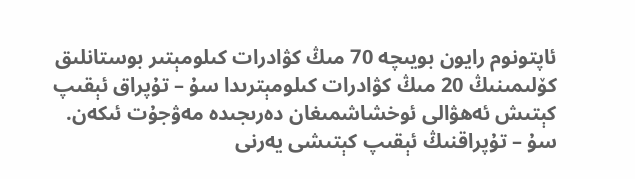ئاپتونوم رايون بويىچە 70 مىڭ كۋادرات كىلومېتىر بوستانلىق كۆلىمىنىڭ 20 مىڭ كۋادرات كىلومېترىدا سۇ – تۇپراق ئېقىپ كېتىش ئەھۋالى ئوخشاشمىغان دەرىجىدە مەۋجۇت ئىكەن.
سۇ – تۇپراقنىڭ ئېقىپ كېتىشى يەرنى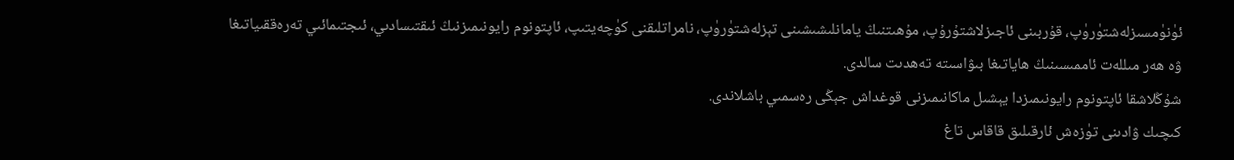ئۈنۈمسىزلەشتۈرۈپ، قۇربىنى ئاجىزلاشتۇرۇپ، مۇھىتنىڭ يامانلىشىشىنى تېزلەشتۈرۈپ، نامراتلىقنى كۈچەيتىپ، ئاپتونوم رايونىمىزنىڭ ئىقتىسادىي، ئىجتىمائىي تەرەققىياتىغا ۋە ھەر مىللەت ئاممىسىنىڭ ھاياتىغا بىۋاسىتە تەھدىت سالدى.
شۇڭلاشقا ئاپتونوم رايونىمىزدا يېشىل ماكانىمىزنى قوغداش جېڭى رەسمىي باشلاندى.
كىچىك ۋادىنى تۈزەش ئارقىلىق قاقاس تاغ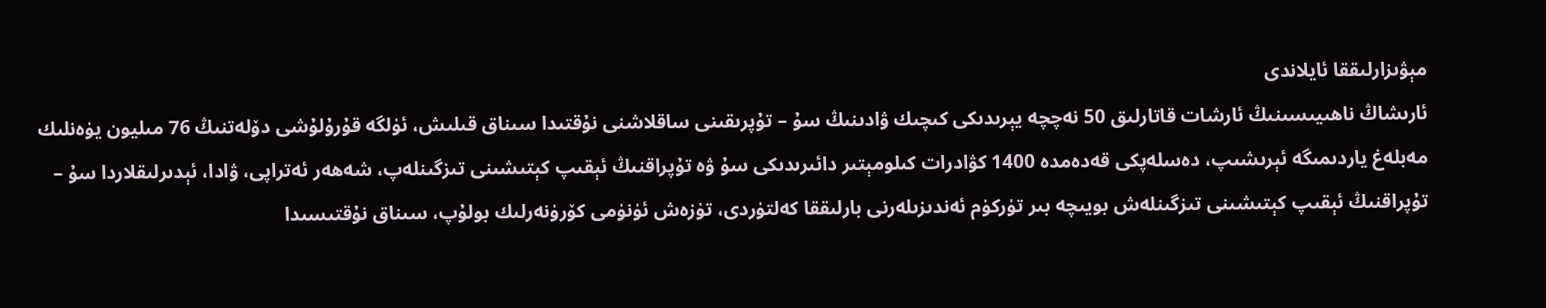مېۋىزارلىققا ئايلاندى
ئارىشاڭ ناھىيىسىنىڭ ئارشات قاتارلىق 50 نەچچە يېرىدىكى كىچىك ۋادىنىڭ سۇ – تۇپرىقىنى ساقلاشنى نۇقتىدا سىناق قىلىش، ئۈلگە قۇرۇلۇشى دۆلەتنىڭ 76 مىليون يۈەنلىك مەبلەغ ياردىمىگە ئېرىشىپ، دەسلەپكى قەدەمدە 1400 كۋادرات كىلومېتىر دائىرىدىكى سۇ ۋە تۇپراقنىڭ ئېقىپ كېتىشىنى تىزگىنلەپ، شەھەر ئەتراپى، ۋادا، ئېدىرلىقلاردا سۇ – تۇپراقنىڭ ئېقىپ كېتىشىنى تىزگىنلەش بويىچە بىر تۈركۈم ئەندىزىلەرنى بارلىققا كەلتۈردى، تۈزەش ئۈنۈمى كۆرۈنەرلىك بولۇپ، سىناق نۇقتىسىدا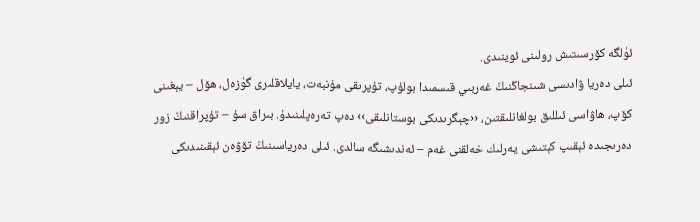ئۈلگە كۆرسىتىش رولىنى ئوينىدى.
ئىلى دەريا ۋادىسى شىنجاڭنىڭ غەربىي قىسمىدا بولۇپ، تۇپرىقى مۇنبەت، يايلاقلىرى گۈزەل، ھۆل – يېغىنى كۆپ، ھاۋاسى ئىللىق بولغانلىقتىن، ‹‹چېگرىدىكى بوستانلىقى›› دەپ تەرەپلىنىدۇ. بىراق سۇ – تۇپراقنىڭ زور دەرىجىدە ئېقىپ كېتىشى يەرلىك خەلقنى غەم – ئەندىشىگە سالدى. ئىلى دەرياسىنىڭ تۆۋەن ئېقىنىدىكى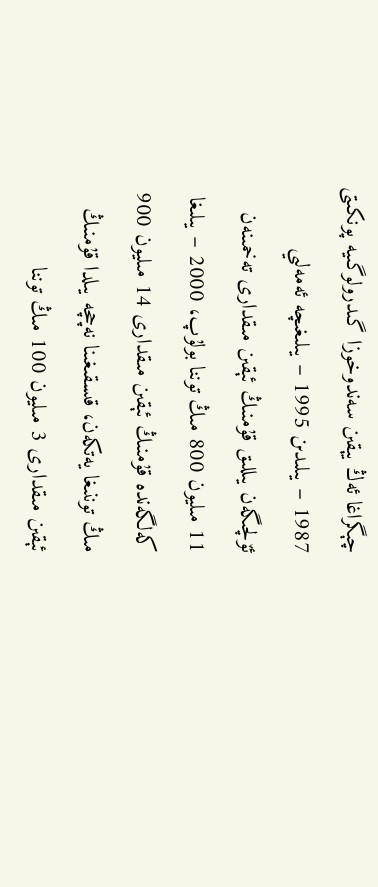چېگراغا ئەڭ يېقىن سەندوخوزا گىدرولوگىيە پونكىتى 1987 – يىلىدىن 1995 – يىلىغىچە ئەمەلىي ئۆلچىگەن يىللىق قۇمنىڭ ئېقىن مىقدارى تەخمىنەن 11 مىليون 800 مىڭ توننا بولۇپ، 2000 – يىلىغا كەلگەندە قۇمنىڭ ئېقىن مىقدارى 14 مىليون 900 مىڭ توننىغا يەتكەن، قىسقىغىنا نەچچە يىلدا قۇمنىڭ ئېقىن مىقدارى 3 مىليون 100 مىڭ توننا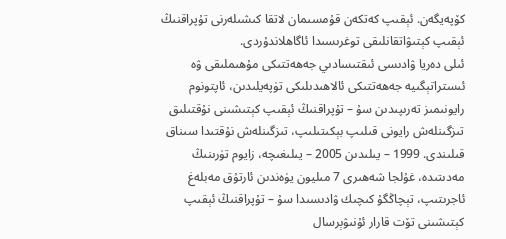كۆپەيگەن. ئېقىپ كەتكەن قۇمسىمان لاتقا كىشىلەرنى تۇپراقنىڭ ئېقىپ كېتىۋاتقانلىقى توغرىسىدا ئاگاھلاندۇردى.
ئىلى دەريا ۋادىسى ئىقتىسادىي جەھەتتىكى مۇھىملىقى ۋە ئىستراتېگىيە جەھەتتىكى ئالاھىدىلىكى تۈپەيلىدىن، ئاپتونوم رايونىمىز تەرىپىدىن سۇ – تۇپراقنىڭ ئېقىپ كېتىشىنى نۇقتىلىق تىزگىنلەش رايونى قىلىپ بېكىتىلىپ، تىزگىنلەش نۇقتىدا سىناق قىلىندى. 1999 – يىلىدىن 2005 – يىلىغىچە، زايوم تۈرىنىڭ مەدىتىدە، غۇلجا شەھىرى 7 مىليون يۈەندىن ئارتۇق مەبلەغ ئاجرىتىپ، تېچاڭگۇ كىچىك ۋادىسىدا سۇ – تۇپراقنىڭ ئېقىپ كېتىشىنى تۆت قارار ئۇنىۋېرسال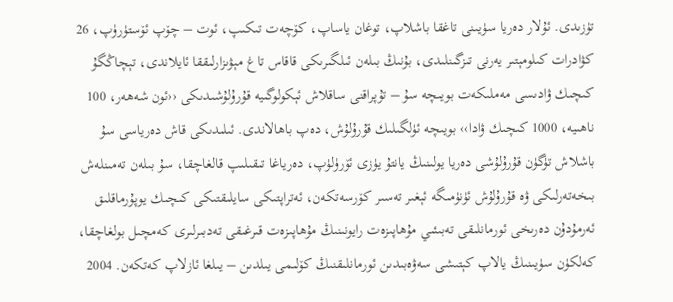تۈزىدى. ئۇلار دەريا سۈيىنى تاغقا باشلاپ، توغان ياساپ، كۆچەت تىكىپ، ئوت – چۆپ ئۆستۈرۈپ، 26 كۋادرات كىلومېتىر يەرنى تىزگىنلىدى، بۇنىڭ بىلەن ئىلگىرىكى قاقاس تاغ مېۋىزارلىققا ئايلاندى، تېچاڭگۇ كىچىك ۋادىسى مەملىكەت بويىچە سۇ – تۇپراقنى ساقلاش ئېكولوگىيە قۇرۇلۇشىدىكى ‹‹ئون شەھەر، 100 ناھىيە، 1000 كىچىك ۋادا›› بويىچە ئۈلگىلىك قۇرۇلۇش، دەپ باھالاندى. ئىلىدىكى قاش دەرياسى سۇ باشلاش تۈگۈن قۇرۇلۇشى دەريا يولىنىڭ يانتۇ يۈزى ئۆرۈلۈپ، دەرياغا تىقىلىپ قالغاچقا، سۇ بىلەن تەمىنلەش بىخەتەرلىكى ۋە قۇرۇلۇش ئۈنۈمىگە ئېغىر تەسىر كۆرسەتكەن، ئەتراپتىكى سايلىقتىكى كىچىك يوپۇرماقلىق ئەرمۇدۇن دەرىخى ئورمانلىقى تەبىئىي مۇھاپىزەت رايونىنىڭ مۇھاپىزەت قىرغىقى تەدبىرلىرى كەمچىل بولغاچقا، كەلكۈن سۈيىنىڭ يالاپ كېتىشى سەۋەبىدىن ئورمانلىقنىڭ كۆلىمى يىلدىن – يىلغا ئازلاپ كەتكەن. 2004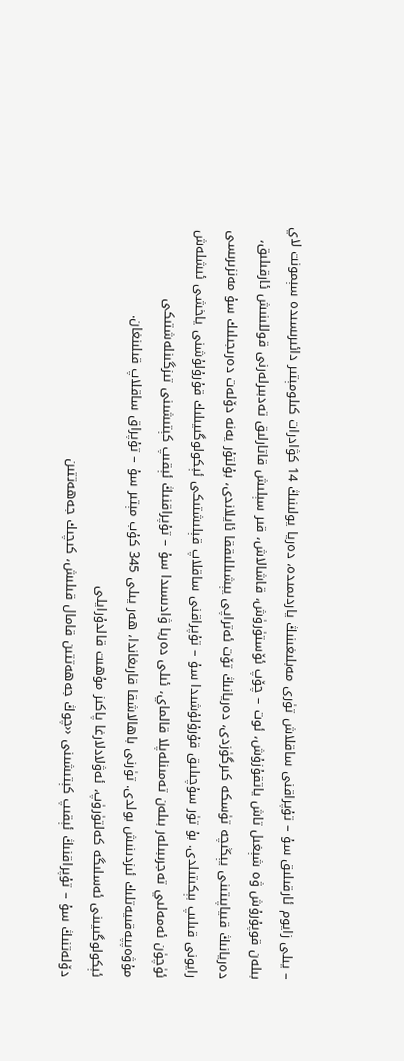– يىلى زايوم ئارقىلىق سۇ – تۇپراقنى ساقلاش تۈرى مەبلىغىنىڭ ياردىمىدە، دەريا يولىنىڭ 14 كۋادرات كىلومېتىر دائىرىسىدە سېمونت لاي بىلەن قوپۇرۇش ۋە شېغىل تاش ياتقۇزۇش، ئوت – چۆپ ئۆستۈرۈش، قاشالاش، قىر سېلىش قاتارلىق تەدبىرلەرنى قوللىنىش ئارقىلىق، دەريانىڭ قىياپىتىنى يېڭىچە تۈسكە كىرگۈزدى، دەريانىڭ تۆت ئەتراپى يېشىللىققا ئايلاندى، بۇلتۇر يەنە دۆلەت دەرىجىلىك سۇ مەنزىرىسى رايونى قىلىپ بېكىتىلدى. بۇ تۈر سۇچىلىق قۇرۇلۇشىدا سۇ – تۇپراقنى ساقلاپ قېلىشتىكى ئېكولوگىيىلىك قۇرۇلۇشنى ياخشى ئىشلەش ئۈچۈن ئەمەلىي تەجرىبىلەر بىلەن تەمىنلەپلا قالماي، ئىلى دەريا ۋادىسىدا سۇ – تۇپراقنىڭ ئېقىپ كېتىشىنى تىزگىنلەشتىكى مۇۋەپپەقىيەتلىك ئىزدىنىش بولدى. تۈرنى باھالاشقا قارىغاندا، ھەر يىلى 345 كۇب مېتىر سۇ – تۇپراق ساقلاپ قىلىنغان.
ئېكولوگىيىنى ئەسلىگە كەلتۈرۈپ، ئەۋلادلارغا پاكىز مۇھىت قالدۇرايلى
دۆلەتنىڭ سۇ – تۇپراقنىڭ ئېقىپ كېتىشىنى ‹‹چوڭ جەھەتتىن قامال قىلىش، كىچىك جەھەتتىن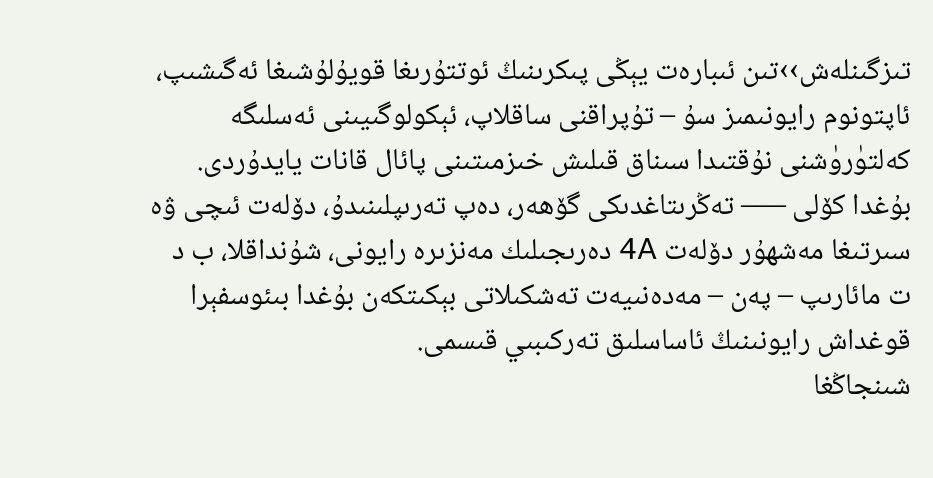تىزگىنلەش››تىن ئىبارەت يېڭى پىكرىنىڭ ئوتتۇرىغا قويۇلۇشىغا ئەگىشىپ، ئاپتونوم رايونىمىز سۇ – تۇپراقنى ساقلاپ، ئېكولوگىيىنى ئەسلىگە كەلتۈرۈشنى نۇقتىدا سىناق قىلىش خىزمىتىنى پائال قانات يايدۇردى.
بۇغدا كۆلى ––– تەڭرىتاغدىكى گۆھەر، دەپ تەرىپلىنىدۇ، دۆلەت ئىچى ۋە سىرتىغا مەشھۇر دۆلەت 4A دەرىجىلىك مەنزىرە رايونى، شۇنداقلا، ب د ت مائارىپ – پەن – مەدەنىيەت تەشكىلاتى بېكىتكەن بۇغدا بىئوسفېرا قوغداش رايونىنىڭ ئاساسلىق تەركىبىي قىسمى.
شىنجاڭغا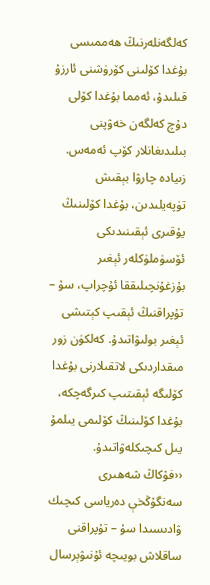كەلگەنلەرنىڭ ھەممىسى بۇغدا كۆلىنى كۆرۈشنى ئارزۇ قىلىدۇ، ئەمما بۇغدا كۆلى دۇچ كەلگەن خەۋپنى بىلىدىغانلار كۆپ ئەمەس. زىيادە چارۋا بېقىش تۈپەيلىدىن، بۇغدا كۆلىنىڭ يۇقىرى ئېقىنىدىكى ئۆسۈملۈكلەر ئېغىر بۇزغۇنچىلىققا ئۇچراپ، سۇ – تۇپراقنىڭ ئېقىپ كېتىشى ئېغىر بولىۋاتىدۇ. كەلكۈن زور مىقداردىكى لاتقىلارنى بۇغدا كۆلىگە ئېقىتىپ كىرگەچكە، بۇغدا كۆلىنىڭ كۆلىمى يىلمۇ يىل كىچىكلەۋاتىدۇ.
‹‹فۇكاڭ شەھىرى سەنگۇڭخې دەرياسى كىچىك ۋادىسىدا سۇ – تۇپراقنى ساقلاش بويىچە ئۇنىۋېرسال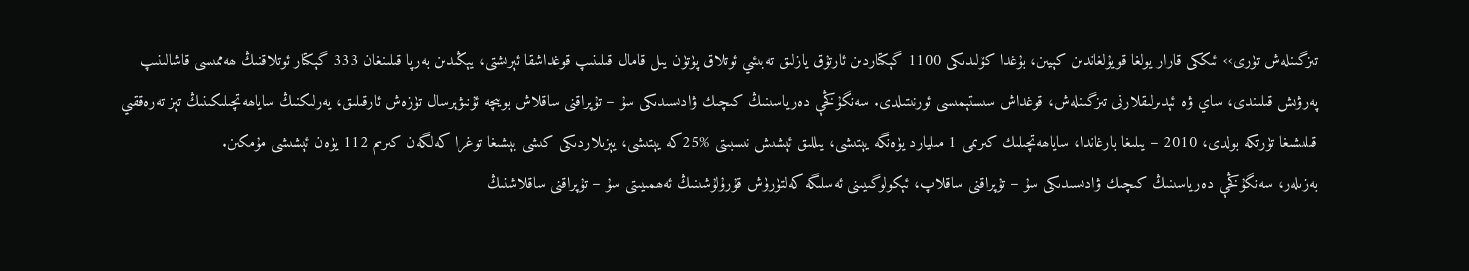تىزگىنلەش تۈرى›› ئىككى قارار يولغا قويۇلغاندىن كېيىن، بۇغدا كۆلىدىكى 1100 گېكتاردىن ئارتۇق يازلىق تەبىئىي ئوتلاق پۈتۈن يىل قامال قىلىنىپ قوغداشقا ئېرىشتى، يېڭىدىن بەرپا قىلىنغان 333 گېكتار ئوتلاقنىڭ ھەممىسى قاشالىنىپ پەرۋىش قىلىندى، ساي ۋە ئېدىرلىقلارنى تىزگىنلەش، قوغداش سىستېمىسى ئورنىتىلدى. سەنگۇڭخې دەرياسىنىڭ كىچىك ۋادىسىدىكى سۇ – تۇپراقنى ساقلاش بويىچە ئۇنىۋېرسال تۈزەش ئارقىلىق، يەرلىكنىڭ ساياھەتچىلىكىنىڭ تېز تەرەققىي قىلىشىغا تۈرتكە بولدى، 2010 – يىلىغا بارغاندا، ساياھەتچىلىك كىرىمى 1 مىليارد يۈەنگە يېتىشى، يىللىق ئېشىش نىسبىتى %25كە يېتىشى، يېزىلاردىكى كىشى بېشىغا توغرا كەلگەن كىرىم 112 يۈەن ئېشىشى مۇمكىن.
بەزىلەر، سەنگۇڭخې دەرياسىنىڭ كىچىك ۋادىسىدىكى سۇ – تۇپراقنى ساقلاپ، ئېكولوگىيىنى ئەسلىگە كەلتۈرۈش قۇرۇلۇشىنىڭ ئەھمىيىتى سۇ – تۇپراقنى ساقلاشنىڭ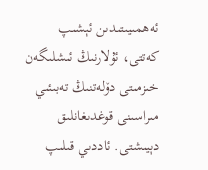ئەھمىيىتىدىن ئېشىپ كەتتى، ئۇلارنىڭ ئىشلىگەن خىزمىتى دۆلەتنىڭ تەبىئىي مىراسىنى قوغدىغانلىق دېيىشتى. ئاددىي قىلىپ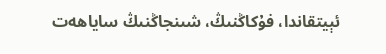ئېيتقاندا، فۇكاڭنىڭ، شىنجاڭنىڭ ساياھەت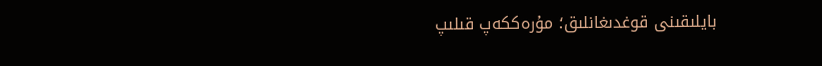بايلىقىنى قوغدىغانلىق؛ مۇرەككەپ قىلىپ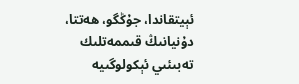ئېيتقاندا، جۇڭگو، ھەتتا، دۇنيانىڭ قىممەتلىك تەبىئىي ئېكولوگىيە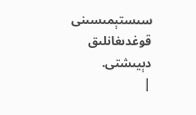سىستېمىسىنى قوغدىغانلىق دېيىشتى.
|